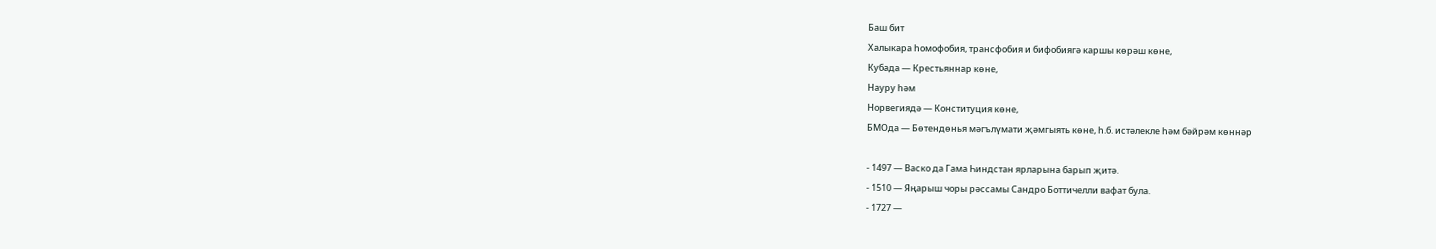Баш бит
Халыкара һомофобия, трансфобия и бифобиягә каршы көрәш көне,
Кубада — Крестьяннар көне,
Науру һәм
Норвегиядә — Конституция көне,
БМОда — Бөтендөнья мәгълүмати җәмгыять көне, һ.б. истәлекле һәм бәйрәм көннәр

- 1497 — Васко да Гама Һиндстан ярларына барып җитә.
- 1510 — Яңарыш чоры рәссамы Сандро Боттичелли вафат була.
- 1727 —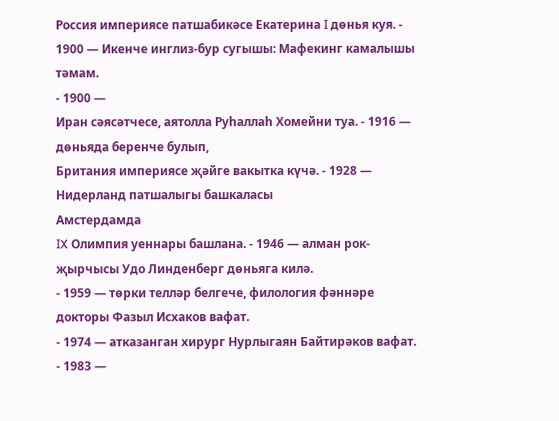Россия империясе патшабикәсе Екатерина I дөнья куя. - 1900 — Икенче инглиз-бур сугышы: Мафекинг камалышы тәмам.
- 1900 —
Иран сәясәтчесе, аятолла Руһаллаһ Хомейни туа. - 1916 — дөньяда беренче булып,
Британия империясе җәйге вакытка күчә. - 1928 —
Нидерланд патшалыгы башкаласы
Амстердамда
IX Олимпия уеннары башлана. - 1946 — алман рок-җырчысы Удо Линденберг дөньяга килә.
- 1959 — төрки телләр белгече, филология фәннәре докторы Фазыл Исхаков вафат.
- 1974 — атказанган хирург Нурлыгаян Байтирәков вафат.
- 1983 —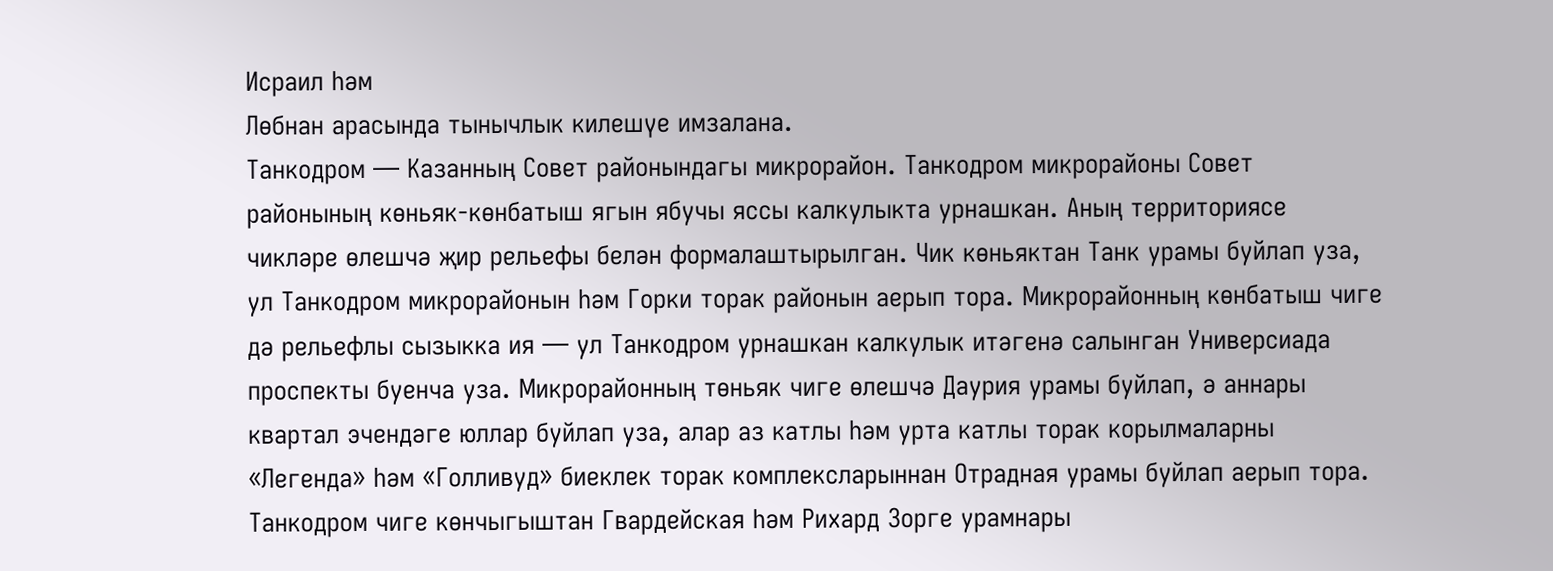Исраил һәм
Лөбнан арасында тынычлык килешүе имзалана.
Танкодром — Казанның Совет районындагы микрорайон. Танкодром микрорайоны Совет районының көньяк-көнбатыш ягын ябучы яссы калкулыкта урнашкан. Аның территориясе чикләре өлешчә җир рельефы белән формалаштырылган. Чик көньяктан Танк урамы буйлап уза, ул Танкодром микрорайонын һәм Горки торак районын аерып тора. Микрорайонның көнбатыш чиге дә рельефлы сызыкка ия — ул Танкодром урнашкан калкулык итәгенә салынган Универсиада проспекты буенча уза. Микрорайонның төньяк чиге өлешчә Даурия урамы буйлап, ә аннары квартал эчендәге юллар буйлап уза, алар аз катлы һәм урта катлы торак корылмаларны «Легенда» һәм «Голливуд» биеклек торак комплексларыннан Отрадная урамы буйлап аерып тора. Танкодром чиге көнчыгыштан Гвардейская һәм Рихард Зорге урамнары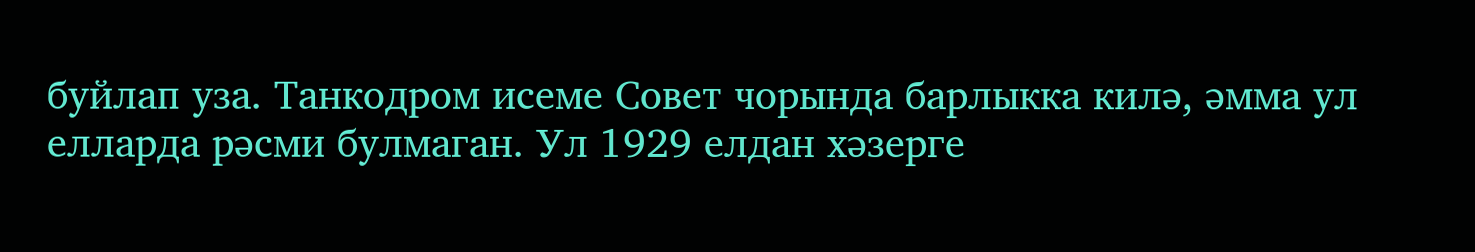буйлап уза. Танкодром исеме Совет чорында барлыкка килә, әмма ул елларда рәсми булмаган. Ул 1929 елдан хәзерге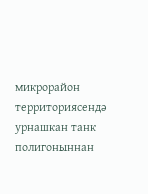микрорайон территориясендә урнашкан танк полигоныннан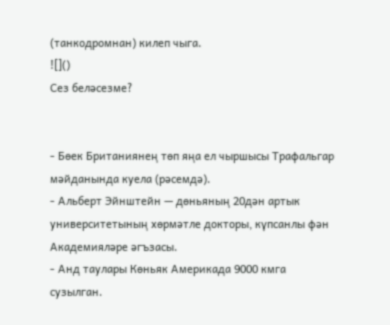(танкодромнан) килеп чыга.
![]()
Сез беләсезме?


- Бөек Британиянең төп яңа ел чыршысы Трафальгар мәйданында куела (рәсемдә).
- Альберт Эйнштейн — дөньяның 20дән артык университетының хөрмәтле докторы, күпсанлы фән Академияләре әгъзасы.
- Анд таулары Көньяк Америкада 9000 кмга сузылган.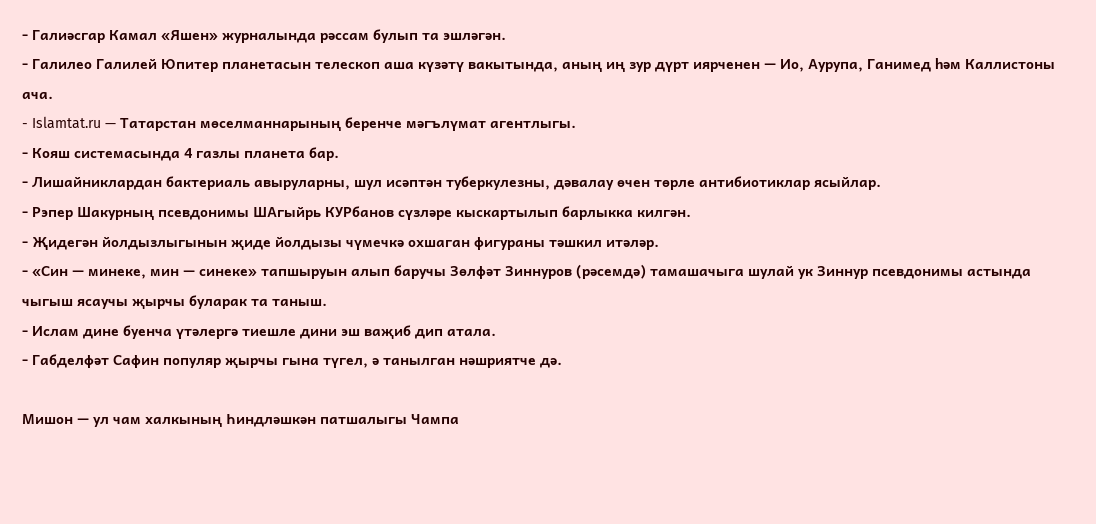- Галиәсгар Камал «Яшен» журналында рәссам булып та эшләгән.
- Галилео Галилей Юпитер планетасын телескоп аша күзәтү вакытында, аның иң зур дүрт иярченен — Ио, Аурупа, Ганимед һәм Каллистоны ача.
- Islamtat.ru — Татарстан мөселманнарының беренче мәгълүмат агентлыгы.
- Кояш системасында 4 газлы планета бар.
- Лишайниклардан бактериаль авыруларны, шул исәптән туберкулезны, дәвалау өчен төрле антибиотиклар ясыйлар.
- Рэпер Шакурның псевдонимы ШАгыйрь КУРбанов сүзләре кыскартылып барлыкка килгән.
- Җидегән йолдызлыгынын җиде йолдызы чүмечкә охшаган фигураны тәшкил итәләр.
- «Син — минеке, мин — синеке» тапшыруын алып баручы Зөлфәт Зиннуров (рәсемдә) тамашачыга шулай ук Зиннур псевдонимы астында чыгыш ясаучы җырчы буларак та таныш.
- Ислам дине буенча үтәлергә тиешле дини эш ваҗиб дип атала.
- Габделфәт Сафин популяр җырчы гына түгел, ә танылган нәшриятче дә.

Мишон — ул чам халкының Һиндләшкән патшалыгы Чампа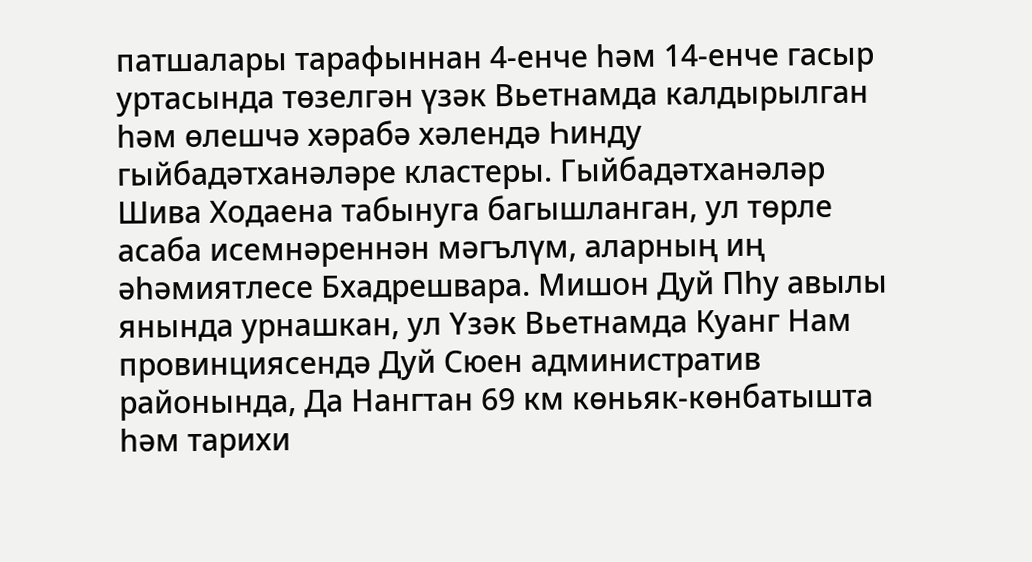патшалары тарафыннан 4-енче һәм 14-енче гасыр уртасында төзелгән үзәк Вьетнамда калдырылган һәм өлешчә хәрабә хәлендә Һинду гыйбадәтханәләре кластеры. Гыйбадәтханәләр Шива Ходаена табынуга багышланган, ул төрле асаба исемнәреннән мәгълүм, аларның иң әһәмиятлесе Бхадрешвара. Мишон Дуй Пһу авылы янында урнашкан, ул Үзәк Вьетнамда Куанг Нам провинциясендә Дуй Сюен административ районында, Да Нангтан 69 км көньяк-көнбатышта һәм тарихи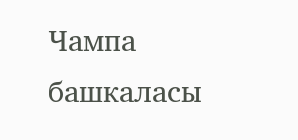Чампа башкаласы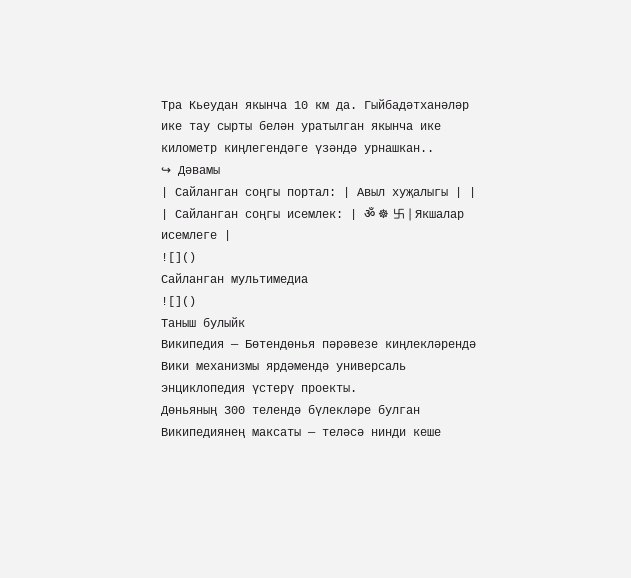Тра Кьеудан якынча 10 км да. Гыйбадәтханәләр ике тау сырты белән уратылган якынча ике километр киңлегендәге үзәндә урнашкан..
↪ Дәвамы
| Сайланган cоңгы портал: | Авыл хуҗалыгы | |
| Сайланган cоңгы исемлек: | ॐ ☸ 卐 | Якшалар исемлеге |
![]()
Сайланган мультимедиа
![]()
Таныш булыйк
Википедия — Бөтендөнья пәрәвезе киңлекләрендә Вики механизмы ярдәмендә универсаль энциклопедия үстерү проекты.
Дөньяның 300 телендә бүлекләре булган Википедиянең максаты — теләсә нинди кеше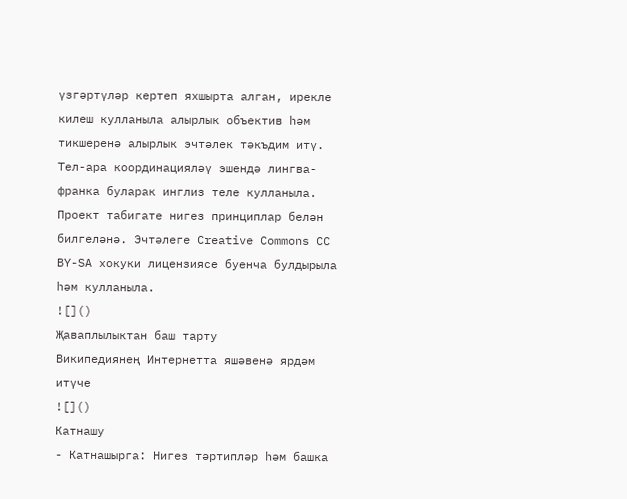үзгәртүләр кертеп яхшырта алган, ирекле килеш кулланыла алырлык объектив һәм тикшеренә алырлык эчтәлек тәкъдим итү. Тел-ара координацияләү эшендә лингва-франка буларак инглиз теле кулланыла.
Проект табигате нигез принциплар белән билгеләнә. Эчтәлеге Creative Commons CC BY-SA хокуки лицензиясе буенча булдырыла һәм кулланыла.
![]()
Җаваплылыктан баш тарту
Википедиянең Интернетта яшәвенә ярдәм итүче
![]()
Катнашу
- Катнашырга: Нигез тәртипләр һәм башка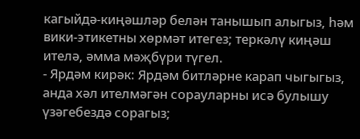кагыйдә-киңәшләр белән танышып алыгыз, һәм вики-этикетны хөрмәт итегез; теркәлү киңәш ителә, әмма мәҗбүри түгел.
- Ярдәм кирәк: Ярдәм битләрне карап чыгыгыз, анда хәл ителмәгән сорауларны исә булышу үзәгебездә сорагыз;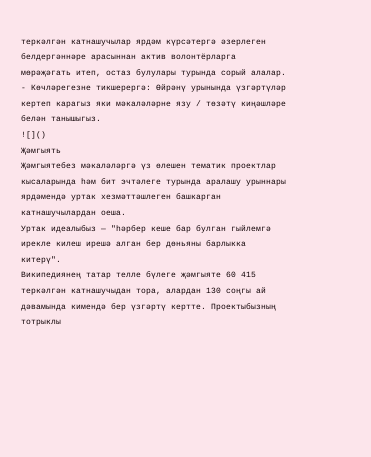теркәлгән катнашучылар ярдәм күрсәтергә әзерлеген белдергәннәре арасыннан актив волонтёрларга мөрәҗәгать итеп, остаз булулары турында сорый алалар.
- Көчләрегезне тикшерергә: Өйрәнү урынында үзгәртүләр кертеп карагыз яки мәкаләләрне язу / төзәтү киңәшләре белән танышыгыз.
![]()
Җәмгыять
Җәмгыятебез мәкаләләргә үз өлешен тематик проектлар кысаларында һәм бит эчтәлеге турында аралашу урыннары ярдәмендә уртак хезмәттәшлеген башкарган катнашучылардан оеша.
Уртак идеалыбыз — "һәрбер кеше бар булган гыйлемгә ирекле килеш ирешә алган бер дөньяны барлыкка китерү".
Википедиянең татар телле бүлеге җәмгыяте 60 415 теркәлгән катнашучыдан тора, алардан 130 соңгы ай дәвамында кимендә бер үзгәртү кертте. Проектыбызның тотрыклы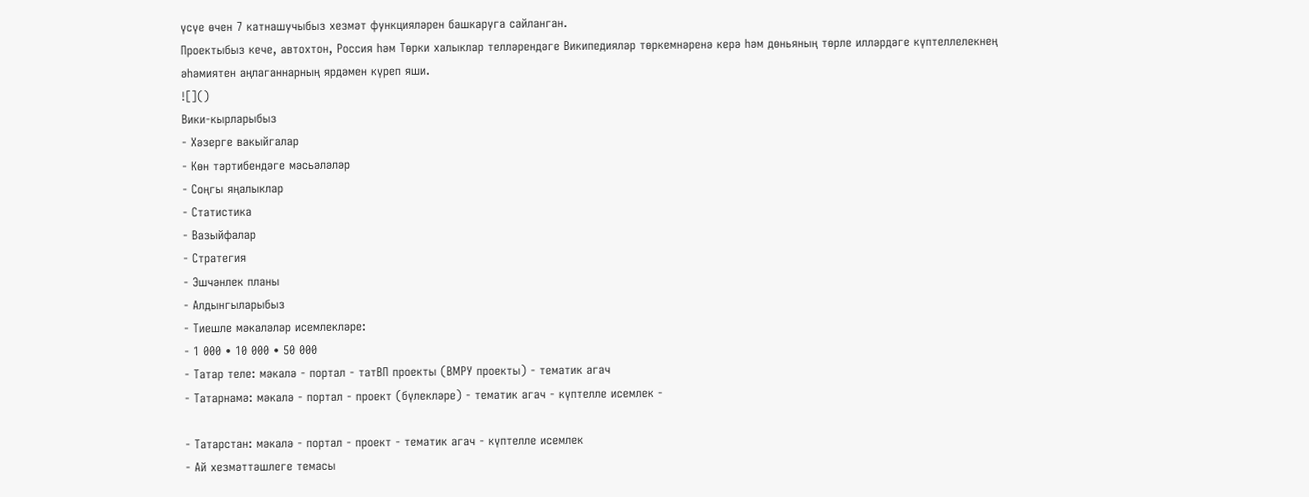үсүе өчен 7 катнашучыбыз хезмәт функцияләрен башкаруга сайланган.
Проектыбыз кече, автохтон, Россия һәм Төрки халыклар телләрендәге Википедияләр төркемнәренә керә һәм дөньяның төрле илләрдәге күптеллелекнең әһәмиятен аңлаганнарның ярдәмен күреп яши.
![]()
Вики-кырларыбыз
- Хәзерге вакыйгалар
- Көн тәртибендәге мәсьәләләр
- Соңгы яңалыклар
- Статистика
- Вазыйфалар
- Стратегия
- Эшчәнлек планы
- Алдынгыларыбыз
- Тиешле мәкаләләр исемлекләре:
- 1 000 • 10 000 • 50 000
- Татар теле: мәкалә - портал - татВП проекты (ВМРУ проекты) - тематик агач
- Татарнамә: мәкалә - портал - проект (бүлекләре) - тематик агач - күптелле исемлек -

- Татарстан: мәкалә - портал - проект - тематик агач - күптелле исемлек
- Ай хезмәттәшлеге темасы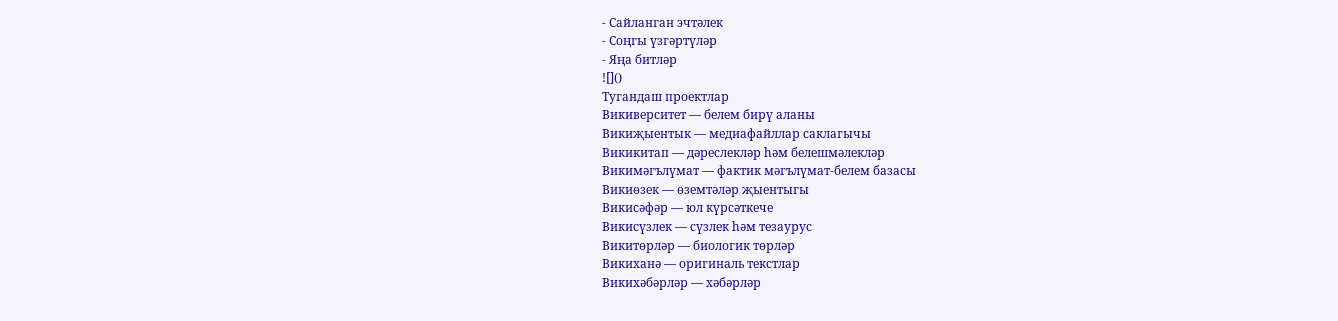- Сайланган эчтәлек
- Соңгы үзгәртүләр
- Яңа битләр
![]()
Тугандаш проектлар
Викиверситет — белем бирү аланы
Викиҗыентык — медиафайллар саклагычы
Викикитап — дәреслекләр һәм белешмәлекләр
Викимәгълүмат — фактик мәгълүмат-белем базасы
Викиөзек — өземтәләр җыентыгы
Викисәфәр — юл күрсәткече
Викисүзлек — сүзлек һәм тезаурус
Викитөрләр — биологик төрләр
Викиханә — оригиналь текстлар
Викихәбәрләр — хәбәрләр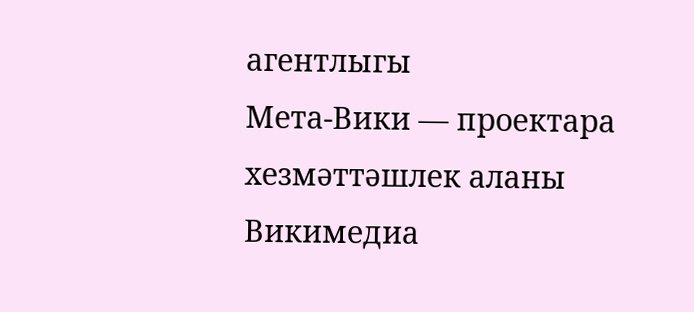агентлыгы
Мета-Вики — проектара хезмәттәшлек аланы
Викимедиа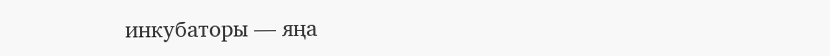инкубаторы — яңа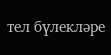тел бүлекләре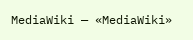MediaWiki — «MediaWiki»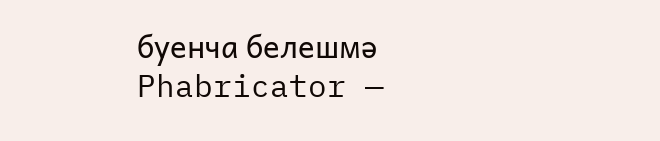буенча белешмә
Phabricator —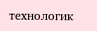технологик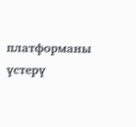платформаны үстерү